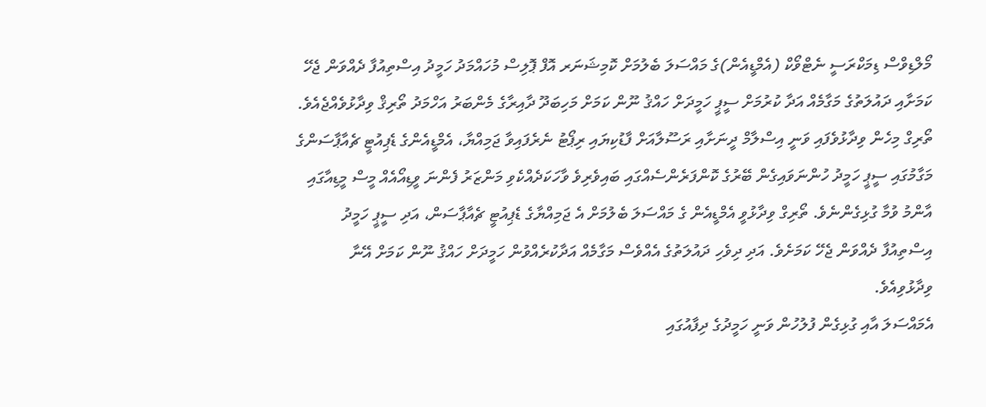މޯލްޑިވްސް ޑިމަކްރަސީ ނެޓްވޯކް (އެމްޑީއެން)ގެ މައްސަލަ ބެލުމަށް ކޮމިޝަނަރ އޮފް ޕޮލިސް މުހައްމަދު ހަމީދު އިސްތިއުފާ ދެއްވަން ޖެހޭ ކަމަށާއި ދައުލަތުގެ މަގާމެއް އަދާ ކުރުމަށް ސީޕީ ހަމީދަށް ހައްޤު ނޫން ކަމަށް މަހިބަދޫ ދާއިރާގެ މެންބަރު އަހްމަދު ތޯރިޤް ވިދާޅުވެއްޖެއެވެ.
ތޯރިގް މިހެން ވިދާޅުވެފައި ވަނީ އިސްލާމް ދީނަށާއި ރަސޫލާއަށް ފާޑުކިޔައި ރިޕޯޓު ނެރެފައިވާ ޖަމިއްޔާ، އެމްޑީއެންގެ ޑެޕިއުޓީ ޗެއާޕާސަންގެ މަގާމުގައި ސީޕީ ހަމީދު ހުންނަވައިގެން ބޭރުގެ ކޮންފަރެންސެއްގައި ބައިވެރިވެ ވާހަކަދެއްކެވި މަންޒަރު ފެންނަ ވީޑިއޯއެއް މީސް މީޑިއާގައި އާންމު ވުމާ ގުޅިގެންނެވެ. ތޯރިގް ވިދާޅުވީ އެމްޑީއެން ގެ މައްސަލަ ބެލުމަށް އެ ޖަމިއްޔާގެ ޑެޕިއުޓީ ޗެއާޕާސަން، އަދި ސީޕީ ހަމީދު އިސްތިއުފާ ދެއްވަން ޖެހޭ ކަމަށެވެ. އަދި ދިވެހި ދައުލަތުގެ އެއްވެސް މަގާމެއް އަދާކުރެއްވުން ހަމީދަށް ހައްޤު ނޫން ކަމަށް އޭނާ ވިދާޅުވިއެވެ.
އެމައްސަލަ އާއި ގުޅިގެން ފުލުހުން ވަނީ ހަމީދުގެ ދިފާއުގައި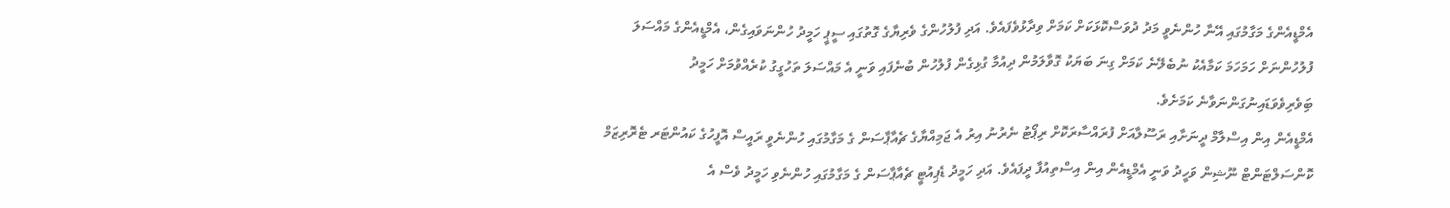އެމްޑީއެންގެ މަގާމުގައި އޭނާ ހުންނެވީ މަދު ދުވަސްކޮޅަކަށް ކަމަށް ވިދާޅުވެފައެވެ. އަދި ފުލުހުންގެ ވެރިޔާގެ ގޮތުގައި ސީޕީ ހަމީދު ހުންނަވައިގެން، އެމްޑީއެންގެ މައްސަލަ ފުލުހުންނަށް ހަމަހަމަ ކަމާއެކު ނުބެލޭނެ ކަމަށް ގިނަ ބަޔަކު ގޮވާލަމުން ދިއުމާ ގުޅިގެން ފުލުހުން ބުނެފައި ވަނީ އެ މައްސަލަ ތަހުގީގު ކުރެއްވުމަށް ހަމީދު ބަިވެރިވެވަޑައިނުގަންނަވާނެ ކަމަށެވެ.
އެމްޑީއެން އިން އިސްލާމް ދީނަށާއި ރަސޫލާއަށް ފުރައްސާރަކޮށް ރިޕޯޓު ނެރުނު އިރު އެ ޖަމިއްޔާގެ ޗެއާޕާސަން ގެ މަގާމުގައި ހުންނެވީ ރައީސް އޮފީހުގެ ކައުންޓަރ ޓެރޮރިޒަމް ކޮންސަލްޓަންޓް ނޫޝިން ވަހީދު ވަނީ އެމްޑީއެން އިން އިސްތިއުފާ ދީފައެވެ. އަދި ހަމީދު ޑެޕިއުޓީ ޗެއާޕާސަން ގެ މަގާމުގައި ހުންނެވި ހަމީދު ވެސް އެ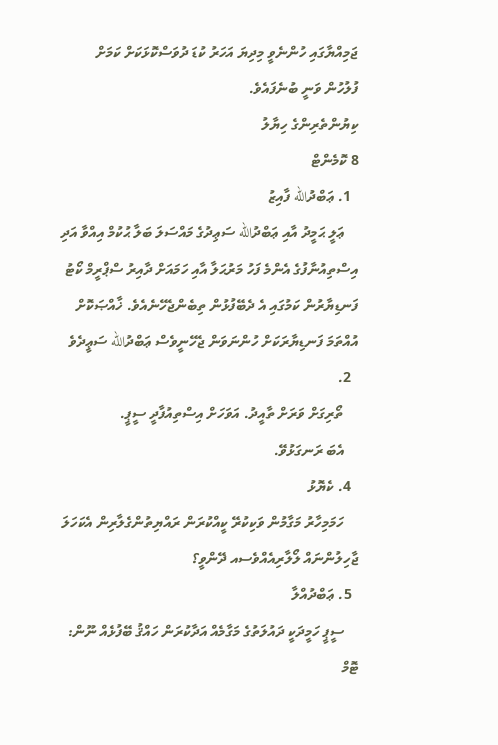ޖަމިއްޔާގައި ހުންނެވީ މިދިޔަ އަހަރު ކުޑަ ދުވަސްކޮޅަކަށް ކަމަށް ފުލުހުން ވަނީ ބުނެފައެވެ.
ކިޔުންތެރިންގެ ހިޔާލު
8 ކޮމެންޓް
  1. ޢަބްދުالله ފާއިޒު
    ޢަލީ ޙަމީދު އާއި ޢަބްދުالله ސަޢިދުގެ މައްސަލަ ބަލާ ޙުކުމް އިއްވާ އަދި އިސްތިއުނާފުގެ އެންމެ ފަހު މަރުޙަލާ އާއި ހަމައަށް ދާއިރު ސްޕްރީމް ކޯޓު ފަނޑިޔާރުން ކަމުގައި އެ ދެބޭފުޅުން ތިބެންޖެހޭނެއެވެ. ޚާއްޞަކޮށް އުއްތަމަ ފަނޑިޔާރަކަށް ހުންނަވަން ޖެހޭނީވެސް ޢަބްދުالله ސަޢީދެވެ
  2.
    ތޯރިގަށް ވަރަށް ތާއީދު. އަވަހަށް އިސްތިއުފާދީ ސީޕީ.
    އެބަ ރަނގަޅުވޭ.
  4. ކެޔޮޅު
    ހަމަމިހާރު މަގާމުން ވަކިކުރޭ ކީއްކުރަން ރައްޔިތުންގެލާރިން އެކަހަލަ ޖާހިލުންނައް ލޯލާރިއެއްވެސއ ދޭންވީ؟
  5. ޢަބްދުއްލާ
    ސީޕީ ހަމީދަކީ ދައުލަތުގެ މަގާމެއް އަދާކުރަން ހައްޤު ބޭފުޅެއް ނޫން: ޓޮމް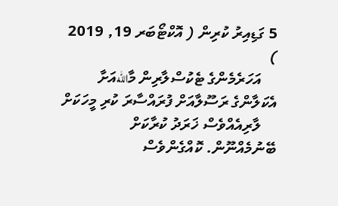5 ގަޑިއިރު ކުރިން ( އޮކްޓޯބަރ 19, 2019 )
    އަހަރެމެންގެ ޓެކުސްލާރިން މާاللهއަށާ އެކަލާންގެ ރަސޫލާއަށް ފުރައްސާރަ ކުރި މީހަކަށް
    ލާރިއެއްވެސް ޚަރަދު ކުރާކަށް ބޭނުމެއްނޫން. ކޮއްގެންވެސް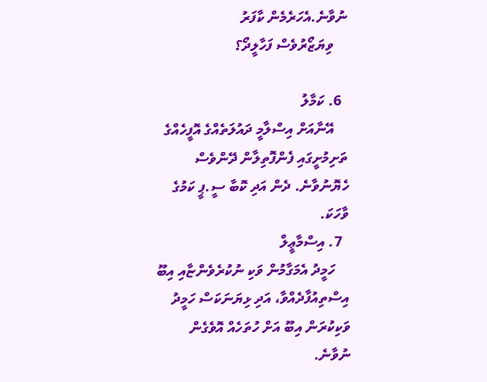ނުވާނެ.އެހަރެމެން ކާފަރު
    ވިޔަޒޯރުވެސް ފަހާލީދޯ؟

  6. ކަމާލު
    އޭނާއަށް އިސްލާމީ ދައުލަތެއްގެ އޮފީހެއްގެ ތަށިމުށީގައި ފެންފޮތިލާން ދޭންވެސް ހެޔޮނުވާނެ. ދެން އަދި ކޮބާ ސީ.ޕީ ކަމުގެ ވާހަކަ.
  7. އިސްމާޢީލް
    ހަމީދު އެމަގާމުން ވަކި ނުކުރެވެންޏާއި އިބޫ އިސްތިއުފާދެއްވާ، އަދި ޅިޔަނަކަސް ހަމީދު ވަކިކުރަން އިބޫ އަށް ހުތަހެއް އޮވެގެން ނުވާނެ.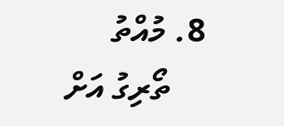8. މުއްތު
    ތޯރިގު އަށް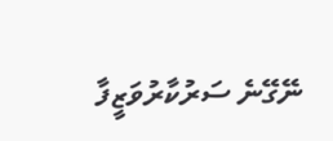ނޭގޭނެ ސަރުކާރުވަޒީފާ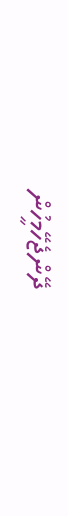ދޭންޖެހޭމީހުން